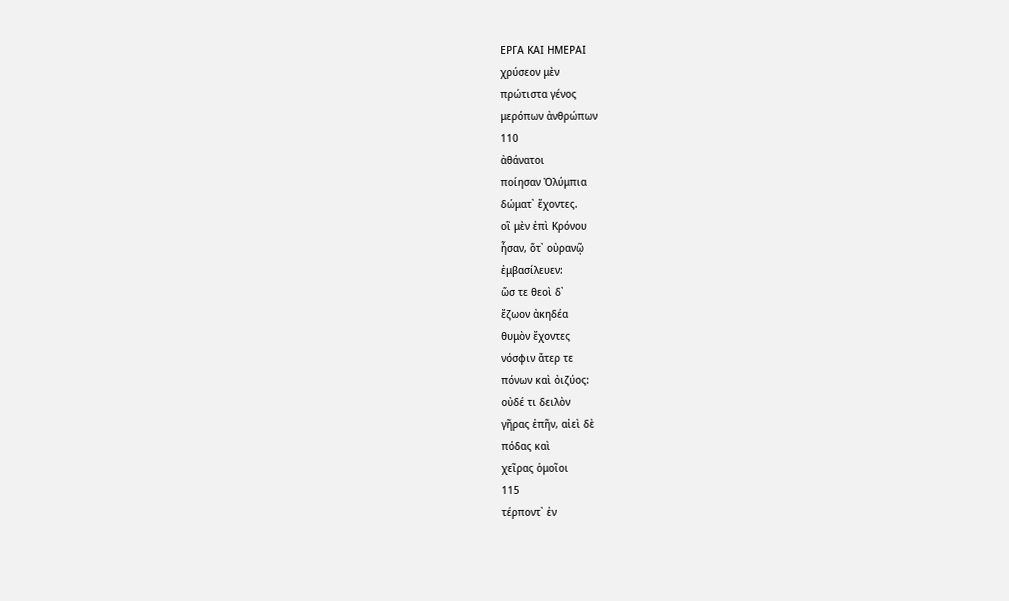ΕΡΓΑ ΚΑΙ ΗΜΕΡΑΙ
χρύσεον μὲν
πρώτιστα γένος
μερόπων ἀνθρώπων
110
ἀθάνατοι
ποίησαν Ὀλύμπια
δώματ᾽ ἔχοντες.
οἳ μὲν ἐπὶ Κρόνου
ἦσαν, ὅτ᾽ οὐρανῷ
ἐμβασίλευεν:
ὥσ τε θεοὶ δ᾽
ἔζωον ἀκηδέα
θυμὸν ἔχοντες
νόσφιν ἄτερ τε
πόνων καὶ ὀιζύος:
οὐδέ τι δειλὸν
γῆρας ἐπῆν, αἰεὶ δὲ
πόδας καὶ
χεῖρας ὁμοῖοι
115
τέρποντ᾽ ἐν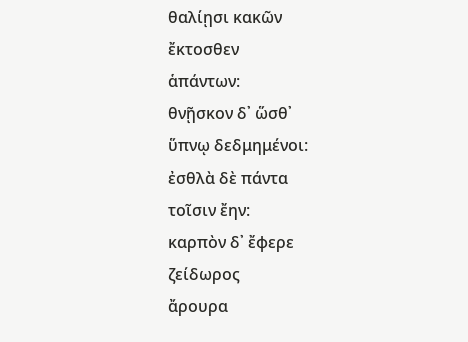θαλίῃσι κακῶν
ἔκτοσθεν
ἁπάντων:
θνῇσκον δ᾽ ὥσθ᾽
ὕπνῳ δεδμημένοι:
ἐσθλὰ δὲ πάντα
τοῖσιν ἔην:
καρπὸν δ᾽ ἔφερε
ζείδωρος
ἄρουρα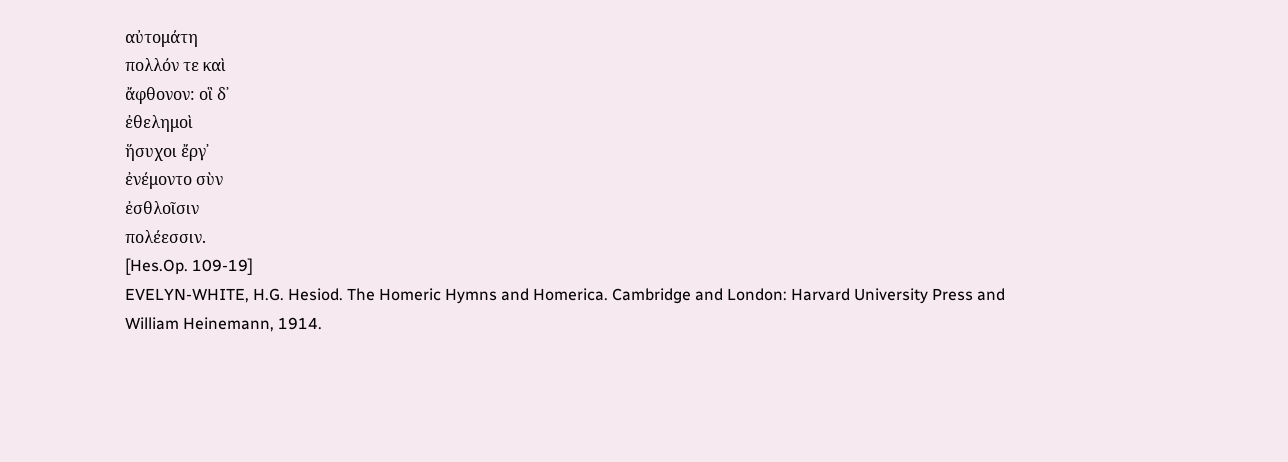αὐτομάτη
πολλόν τε καὶ
ἄφθονον: οἳ δ᾽
ἐθελημοὶ
ἥσυχοι ἔργ᾽
ἐνέμοντο σὺν
ἐσθλοῖσιν
πολέεσσιν.
[Hes.Op. 109-19]
EVELYN-WHITE, H.G. Hesiod. The Homeric Hymns and Homerica. Cambridge and London: Harvard University Press and William Heinemann, 1914.